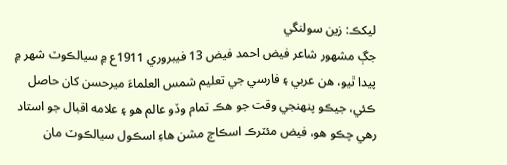ليکڪ: زين سولنگي
جڳ مشهور شاعر فيض احمد فيض 13 فيبروري 1911ع ۾ سيالڪوٽ شهر ۾ پيدا ٿيو، هن عربي ۽ فارسي جي تعليم شمس العلماءَ ميرحسن کان حاصل ڪئي، جيڪو پنهنجي وقت جو هڪ تمام وڏو عالم هو ۽ علامه اقبال جو استاد رهي چڪو هو، فيض مئٽرڪ اسڪاچ مشن هاءِ اسڪول سيالڪوٽ مان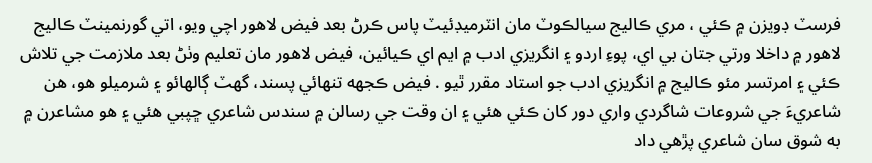فرسٽ ڊويزن ۾ ڪئي ، مري ڪاليج سيالڪوٽ مان انٽرميڊئيٽ پاس ڪرڻ بعد فيض لاهور اچي ويو، اتي گورنمينٽ ڪاليج لاهور ۾ داخلا ورتي جتان بي اي، پوءِ اردو ۽ انگريزي ادب ۾ ايم اي ڪيائين، فيض لاهور مان تعليم وٺڻ بعد ملازمت جي تلاش ڪئي ۽ امرتسر مئو ڪاليج ۾ انگريزي ادب جو استاد مقرر ٿيو . فيض ڪجهه تنهائي پسند، گهٽ ڳالهائو ۽ شرميلو هو، هن شاعريءَ جي شروعات شاگردي واري دور کان ڪئي هئي ۽ ان وقت جي رسالن ۾ سندس شاعري ڇپبي هئي ۽ هو مشاعرن ۾ به شوق سان شاعري پڙهي داد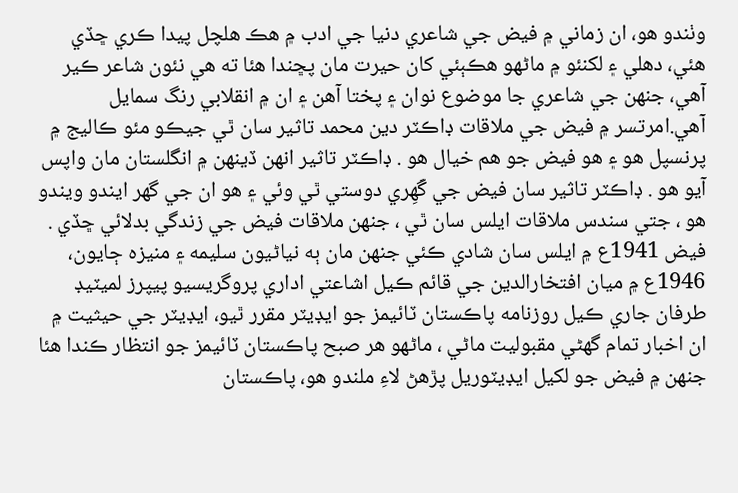وٺندو هو، ان زماني ۾ فيض جي شاعري دنيا جي ادب ۾ هڪ هلچل پيدا ڪري ڇڏي هئي، دهلي ۽ لکنئو ۾ ماڻهو هڪٻئي کان حيرت مان پڇندا هئا ته هي نئون شاعر ڪير آهي، جنهن جي شاعري جا موضوع نوان ۽ پختا آهن ۽ ان ۾ انقلابي رنگ سمايل آهي.امرتسر ۾ فيض جي ملاقات ڊاڪٽر دين محمد تاثير سان ٿي جيڪو مئو ڪاليج ۾ پرنسپل هو ۽ هو فيض جو هم خيال هو . ڊاڪٽر تاثير انهن ڏينهن ۾ انگلستان مان واپس آيو هو . ڊاڪٽر تاثير سان فيض جي گَهِري دوستي ٿي وئي ۽ هو ان جي گهر ايندو ويندو هو ، جتي سندس ملاقات ايلس سان ٿي ، جنهن ملاقات فيض جي زندگي بدلائي ڇڏي . فيض 1941ع ۾ ايلس سان شادي ڪئي جنهن مان ٻه نياڻيون سليمه ۽ منيزه ڄايون، 1946ع ۾ ميان افتخارالدين جي قائم ڪيل اشاعتي اداري پروگريسيو پيپرز لميٽيڊ طرفان جاري ڪيل روزنامه پاڪستان ٽائيمز جو ايڊيٽر مقرر ٿيو، ايڊيٽر جي حيثيت ۾ ان اخبار تمام گهڻي مقبوليت ماڻي ، ماڻهو هر صبح پاڪستان ٽائيمز جو انتظار ڪندا هئا جنهن ۾ فيض جو لکيل ايڊيٽوريل پڙهڻ لاءِ ملندو هو، پاڪستان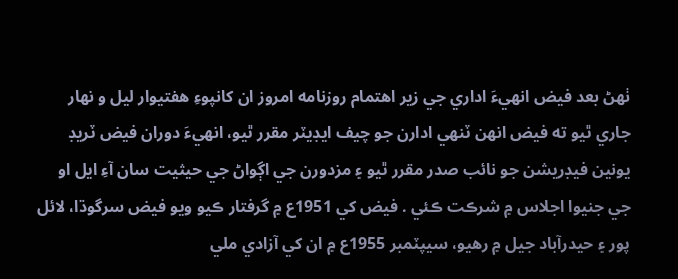ٺهڻ بعد فيض انهيءَ اداري جي زير اهتمام روزنامه امروز ان کانپوءِ هفتيوار ليل و نهار جاري ٿيو ته فيض انهن ٽنهي ادارن جو چيف ايڊيٽر مقرر ٿيو، انهيءَ دوران فيض ٽريڊ يونين فيڊريشن جو نائب صدر مقرر ٿيو ۽ مزدورن جي اڳواڻ جي حيثيت سان آءِ ايل او جي جنيوا اجلاس ۾ شرڪت ڪئي . فيض کي 1951ع ۾ گرفتار ڪيو ويو فيض سرگوڌا، لائل پور ۽ حيدرآباد جيل ۾ رهيو، سيپٽمبر 1955ع ۾ ان کي آزادي ملي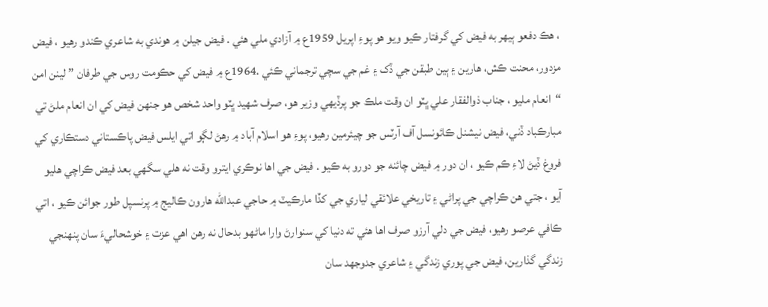، هڪ دفعو ٻيهر به فيض کي گرفتار ڪيو ويو هو پوءِ اپريل 1959ع ۾ آزادي ملي هئي . فيض جيلن ۾ هوندي به شاعري ڪندو رهيو ، فيض مزدور، محنت ڪش، هارين ۽ ٻين طبقن جي ڏک ۽ غم جي سچي ترجماني ڪئي .1964ع ۾ فيض کي حڪومت روس جي طرفان ” لينن امن “انعام مليو ، جناب ذوالفقار علي ڀٽو ان وقت ملڪ جو پرڏيهي وزير هو، صرف شهيد ڀٽو واحد شخص هو جنهن فيض کي ان انعام ملڻ تي مبارڪباد ڏني، فيض نيشنل ڪائونسل آف آرٽس جو چيئرمين رهيو، پوءِ هو اسلام آباد ۾ رهڻ لڳو اتي ايلس فيض پاڪستاني دستڪاري کي فروغ ڏيڻ لاءِ ڪم ڪيو ، ان دور ۾ فيض چائنه جو دورو به ڪيو . فيض جي اها نوڪري ايترو وقت نه هلي سگهي بعد فيض ڪراچي هليو آيو ، جتي هن ڪراچي جي پراڻي ۽ تاريخي علائقي لياري جي کڏا مارڪيٽ ۾ حاجي عبدالله هارون ڪاليج ۾ پرنسپل طور جوائن ڪيو ، اتي ڪافي عرصو رهيو، فيض جي دلي آرزو صرف اها هئي ته دنيا کي سنوارڻ وارا ماڻهو بدحال نه رهن اهي عزت ۽ خوشحاليءَ سان پنهنجي زندگي گذارين، فيض جي پوري زندگي ۽ شاعري جدوجهد سان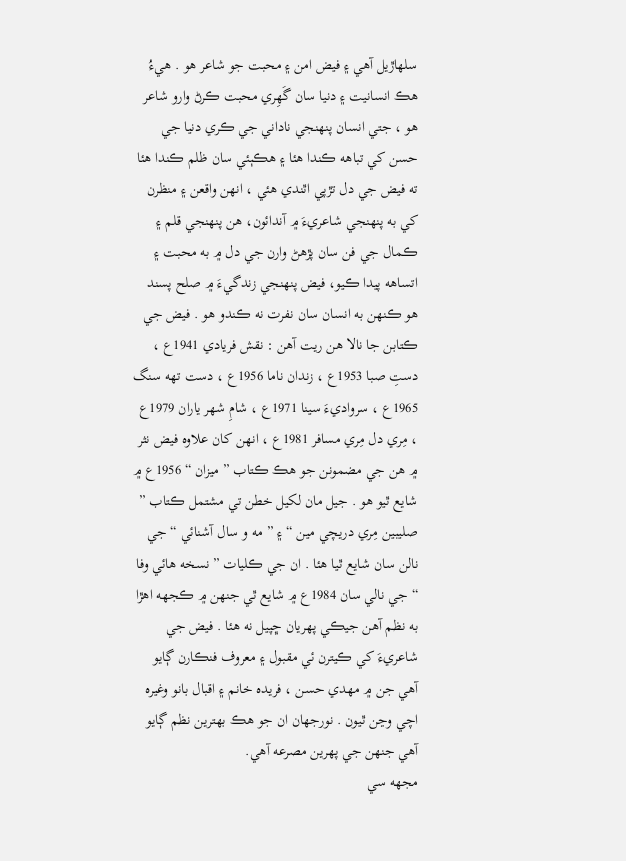سلهاڙيل آهي ۽ فيض امن ۽ محبت جو شاعر هو . هيءُ هڪ انسانيت ۽ دنيا سان گَهِري محبت ڪرڻ وارو شاعر هو ، جتي انسان پنهنجي ناداني جي ڪري دنيا جي حسن کي تباهه ڪندا هئا ۽ هڪٻئي سان ظلم ڪندا هئا ته فيض جي دل تڙپي اٿندي هئي ، انهن واقعن ۽ منظرن کي به پنهنجي شاعريءَ ۾ آندائون، هن پنهنجي قلم ۽ ڪمال جي فن سان پڙهڻ وارن جي دل ۾ به محبت ۽ اتساهه پيدا ڪيو، فيض پنهنجي زندگيءَ ۾ صلح پسند هو ڪنهن به انسان سان نفرت نه ڪندو هو . فيض جي ڪتابن جا نالا هن ريت آهن : نقش فريادي 1941ع ، دستِ صبا 1953ع ، زندان ناما 1956ع ، دست تهه سنگ 1965ع ، سرواديءَ سينا 1971ع ، شامِ شهر ياران 1979ع ، مِري دل مِري مسافر 1981ع ، انهن کان علاوه فيض نثر ۾ هن جي مضمونن جو هڪ ڪتاب ” ميزان “ 1956ع ۾ شايع ٿيو هو . جيل مان لکيل خطن تي مشتمل ڪتاب ” صليبين مِري دريچي مين “ ۽ ” مه و سال آشنائي “ جي نالن سان شايع ٿيا هئا . ان جي ڪليات ” نسخه هائي وفا “ جي نالي سان 1984ع ۾ شايع ٿي جنهن ۾ ڪجهه اهڙا به نظم آهن جيڪي پهريان ڇپيل نه هئا . فيض جي شاعريءَ کي ڪيترن ئي مقبول ۽ معروف فنڪارن ڳايو آهي جن ۾ مهدي حسن ، فريده خانم ۽ اقبال بانو وغيره اچي وڃن ٿيون . نورجهان ان جو هڪ بهترين نظم ڳايو آهي جنهن جي پهرين مصرعه آهي.
مجهه سي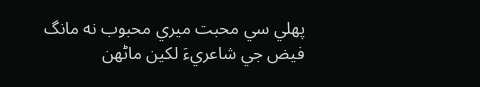پهلي سي محبت ميري محبوب نه مانگ
فيض جي شاعريءَ لکين ماڻهن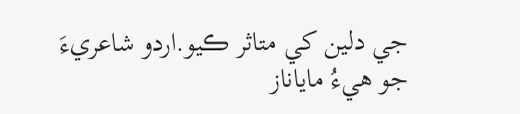جي دلين کي متاثر ڪيو.اردو شاعريءَ جو هيءُ ماياناز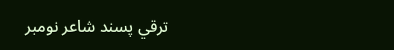ترقي پسند شاعر نومبر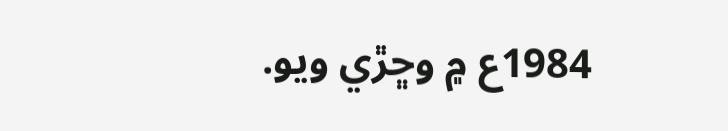1984ع ۾ وڇڙي ويو.